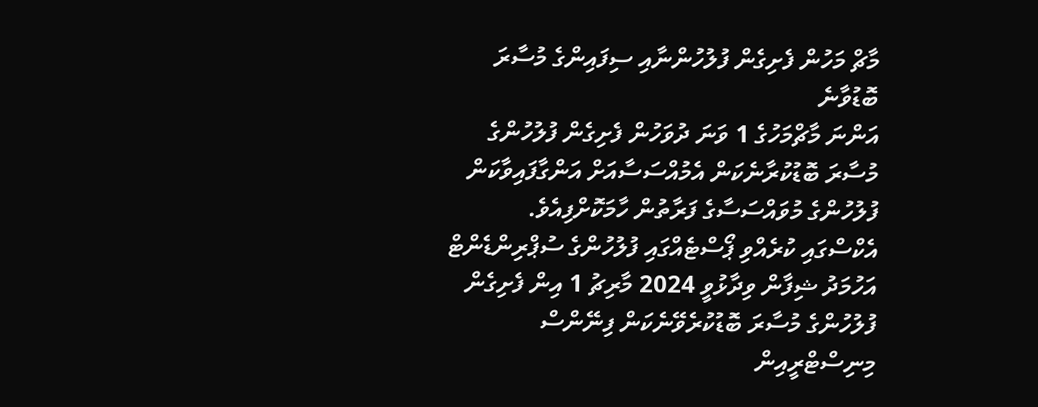މާޗް މަހުން ފެށިގެން ފުލުހުންނާއި ސިފައިންގެ މުސާރަ ބޮޑުވާނެ
އަންނަ މާޗްމަހުގެ 1 ވަނަ ދުވަހުން ފެށިގެން ފުލުހުންގެ މުސާރަ ބޮޑުކުރާނެކަން އެމުއްސަސާއަށް އަންގާފައިވާކަން ފުލުހުންގެ މުވައްސަސާގެ ފަރާތުން ހާމަކޮށްފިއެވެ.
އެކްސްގައި ކުރެއްވި ޕޯސްޓެއްގައި ފުލުހުންގެ ސުޕްރިންޑެންޓް އަހުމަދު ޝިފާން ވިދާޅުވީ 2024 މާރިޗު 1 އިން ފެށިގެން ފުލުހުންގެ މުސާރަ ބޮޑުކުރެވޭނެކަން ފިނޭންސް މިނިސްޓްރީއިން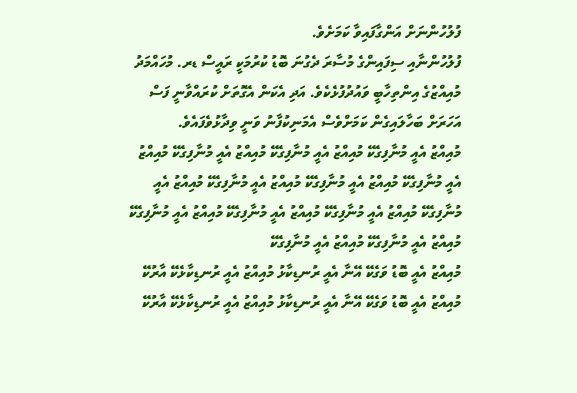ފުލުހުންނަށް އަންގާފައިވާ ކަމަށެވެ.
ފުލުހުންނާއި ސިފައިންގެ މުސާރަ ދެގުނަ ބޮޑު ކުރުމަކީ ރައީސް ޑރ. މުހައްމަދު މުއިއްޒުގެ އިންތިހާބީ ވައުދުފުޅެކެވެ. އަދި އެކަން އެގޮތަށް ކުރައްވާނީ ފަސް އަހަރަށް ބަހާލައިގެން ކަމަށްވެސް އެމަނިކުފާނު ވަނީ ވިދާޅުވެފައެވެ.
މުއިއްޒު އެއީ މުނާފިގެކޭ މުއިއްޒު އެއީ މުނާފިގެކޭ މުއިއްޒު އެއީ މުނާފިގެކޭ މުއިއްޒު އެއީ މުނާފިގެކޭ މުއިއްޒު އެއީ މުނާފިގެކޭ މުއިއްޒު އެއީ މުނާފިގެކޭ މުއިއްޒު އެއީ މުނާފިގެކޭ މުއިއްޒު އެއީ މުނާފިގެކޭ މުއިއްޒު އެއީ މުނާފިގެކޭ މުއިއްޒު އެއީ މުނާފިގެކޭ މުއިއްޒު އެއީ މުނާފިގެކޭ މުއިއްޒު އެއީ މުނާފިގެކޭ
މުއިއްޒު އެއީ ބޮޑު ވަގެކޭ އޭނާ އެއީ ރުނޑިކާޅު މުއިއްޒު އެއީ ރުނޑިކާޅެކޭ އާރުކޭ މުއިއްޒު އެއީ ބޮޑު ވަގެކޭ އޭނާ އެއީ ރުނޑިކާޅު މުއިއްޒު އެއީ ރުނޑިކާޅެކޭ އާރުކޭ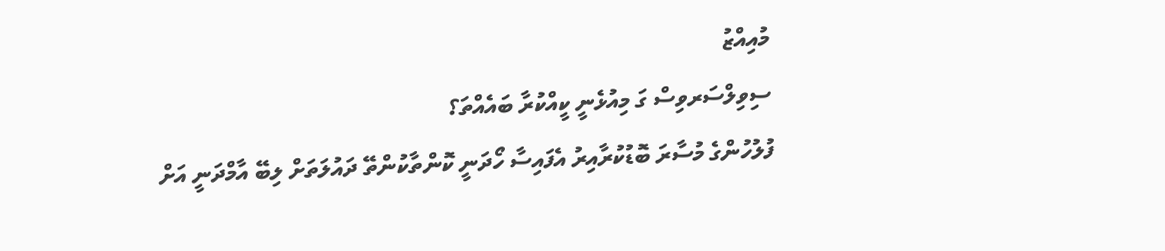މުއިއްޒު
ސިވިލްސަރވިސް ގަ މިއުޅެނީ ކީއްކުރާ ބައެއްތަ؟
ފުލުހުންގެ މުސާރަ ބޮޑުކުރާއިރު އެފައިސާ ހޯދަނީ ކޮންތާކުންތޭ ދައުލަތަށް ލިބޭ އާމްދަނީ އަށް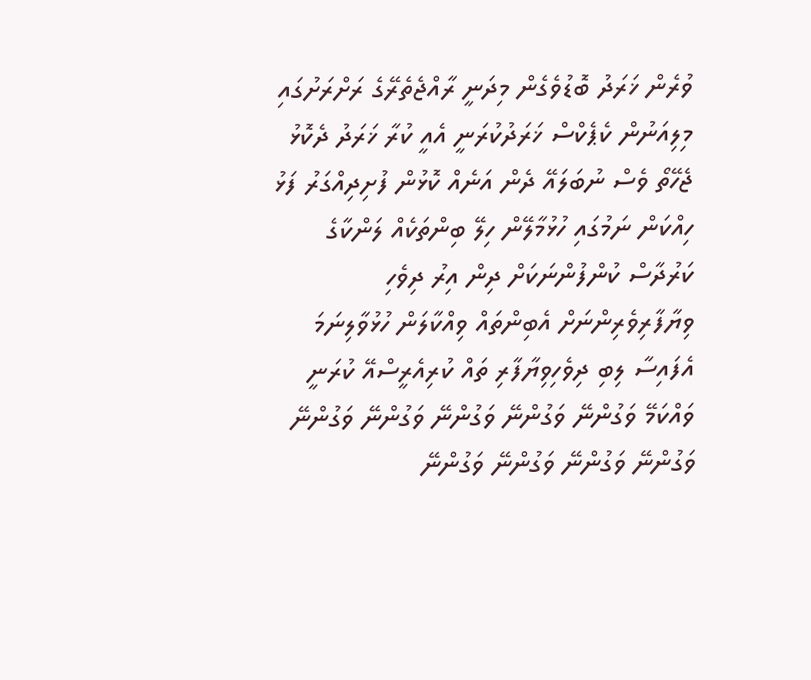ވުރެން ޚަރަދު ބޮޑުވެގެން މިދަނީ ރާއްޖެތެރޭގެ ރަށްރަށުގައި މިލިއަނުން ކެޕެކްސް ޚަރަދުކުރަނީ އެއީ ކުރާ ޚަރަދު ދެކޮޅު ޖެހޭތޯ ވެސް ނުބަލައޭ ދެން އަނެއް ކޮޅުން ފުށިދިއްގަރު ފަޅު ހިއްކަން ނަމުގައި ހުޅުމާލޭން ހިލޭ ބިންތަކެއް ލަންކާގެ ކަރުދާސް ކުންފުންނަކަށް ދިން އިރު ދިވެހި ވިޔާފާރިވެރިންނަށް އެބިންތައް ވިއްކާލަން ހުޅުވާލިނަމަ އެފައިސާ ލިބި ދިވެހިވިޔާފާރި ތައް ކުރިއެރީސްއޭ ކުރަނީ ވައްކަމޭ ވަގުންނޭ ވަގުންނޭ ވަގުންނޭ ވަގުންނޭ ވަގުންނޭ ވަގުންނޭ ވަގުންނޭ ވަގުންނޭ ވަގުންނޭ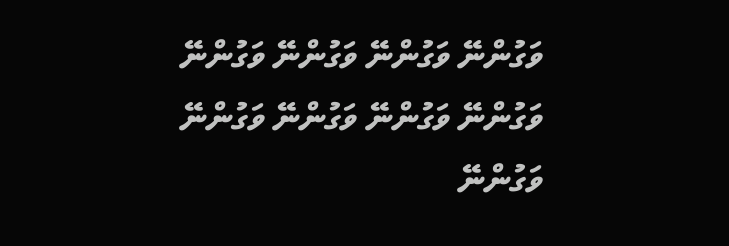ވަގުންނޭ ވަގުންނޭ ވަގުންނޭ ވަގުންނޭ ވަގުންނޭ ވަގުންނޭ ވަގުންނޭ ވަގުންނޭ ވަގުންނޭ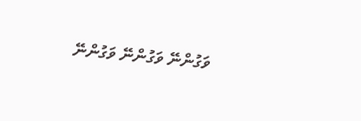ވަގުންނޭ ވަގުންނޭ ވަގުންނޭ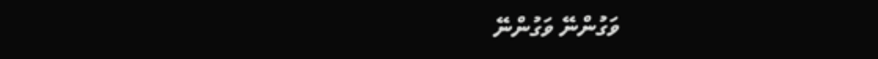ވަގުންނޭ ވަގުންނޭ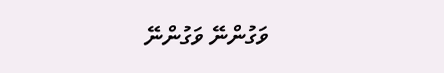ވަގުންނޭ ވަގުންނޭ